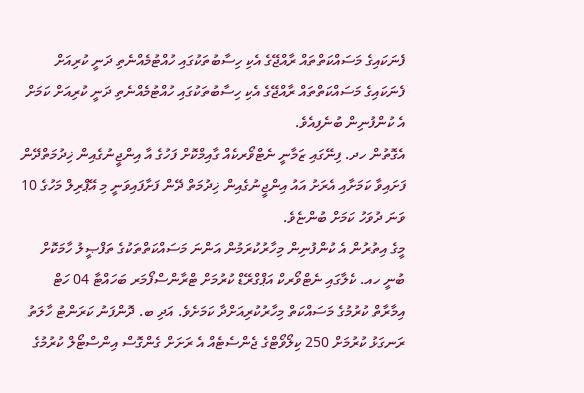ފެނަކައިގެ މަސައްކަތްތައް ރާއްޖޭގެ އެކި ހިސާބުތަކުގައި ހުއްޓުމެއްނެތި ދަނީ ކުރިއަށް
ފެނަކައިގެ މަސައްކަތްތައް ރާއްޖޭގެ އެކި ހިސާބުތަކުގައި ހުއްޓުމެއްނެތި ދަނީ ކުރިއަށް ކަމަށް އެ ކުންފުނިން ބުނެފިއެވެ.
އެގޮތުން ހދ. ފިނޭގައި ޒަމާނީ ނެޓްވޯރކެއް ގާއިމްކޮށް ފަހުގެ އާ އިންޖީނުގެއިން ޚިދުމަތްދޭން ފަށައިވާ ކަމަށާއި އެރަށު އައު އިންޖީނުގެއިން ޚިދުމަތް ދޭން ފަށާފައިވަނީ މި އޭޕްރިލް މަހުގެ 10 ވަނަ ދުވަހު ކަމަށް ބުންޏެވެ.
މީގެ އިތުރުން އެ ކުންފުނިން މިހާރުކުރަމުން އަންނަ މަސައްކަތްތަކުގެ ތަފްޞީލު ހާމަކޮށް ބުނީ ހއ. ކެލާގައި ނެޓްވޯރކް އަޕްގްރޭޑް ކުރުމަށް ޓްރާންސްފޯމަރ ބަހައްޓާ 04 ހަޓް އިމާރާތް ކުރުމުގެ މަސައްކަތް މިހާރުކުރިއަށްދާ ކަމަށެވެ. އަދި ބ. ދޮންފަނު ކަރަންޓު ހާލަތު ރަނގަޅު ކުރުމަށް 250 ކިލޯވޯޓްގެ ޖެންސެޓެއް އެ ރަށަށް ގެންގޮސް އިންސްޓޯލް ކުރުމުގެ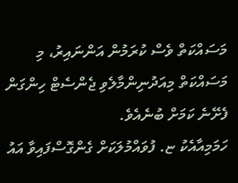މަސައްކަތް ވެސް ކުރަމުން އަންނައިރު، މި މަސައްކަތް މިއަދުނިންމާލެވި ޖެންސެޓް ހިންގަން ފެށޭނެ ކަމަށް ބުނެއެވެ.
ހަމަމިއާއެކު ޏ. ފުވައްމުލަކަށް ގެންގޮސްފައިވާ އައު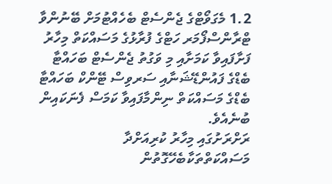1.2 މެގަވޯޓްގެ ޖެންސެޓް ބެހެއްޓުމަށް ބޭނުންވާ ޓްރާންސްފޯމަރ ހަޓްގެ ފުރާޅުގެ މަސައްކަތް މިހާރު ފަށާފައިވާ ކަމަށާއި މި ވަގުތު ޖެންސެޓް ބަހައްޓާ ބެޑްގެ ފައުންޑޭޝަނާއި ސަރވިސް ޓޭންކް ބަހައްޓާ ބެޑްގެ މަސައްކަތް ނިންމާފައިވާ ކަމަސް ފެނަކައިން ބުނެއެވެ.
ރަށްރަށުގައި މިހާރު ކުރިއަށްދާ މަސައްކަތްތަކާބެހޭގޮތުން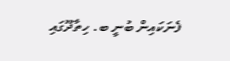ފެނަކައިން ބުނީ ބ. ހިތާދޫގައި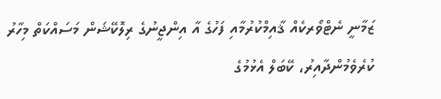ޒަމާނީ ނެޓްވޯރކެއް ޤާއިމްކުރުމާއި ފަހުގެ އާ އިންޖީނުގެ ރިލޮކޭޝަން މަސައްކަތް މިހާރު ކުރެވެމުންދާއިރު، ކޭބަލް އެޅުމުގެ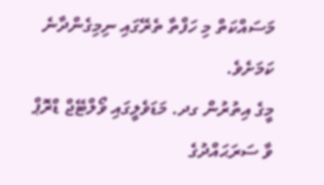މަސައްކަތް މި ހަފްތާ ތެރޭގައި ނިމިގެންދާނެ ކަމަށެވެ.
މީގެ އިތުރުން ގދ. މަޑަވެލީގައި ވޯލްޓޭޖް ޑްރޮޕް ވާ ސަރަޙައްދުގެ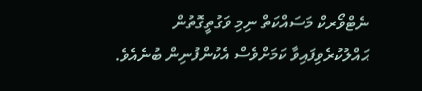ނެޓްވޯރކް މަސައްކަތް ނިމި ވަގުތީގޮތުން ޙައްލުކުރެވިފައިވާ ކަމަށްވެސް އެކުންފުނިން ބުނެއެވެ.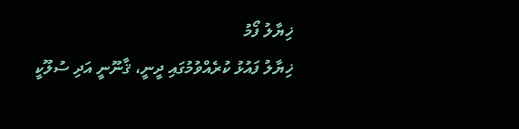ޚިޔާލު ފޯމު
ޚިޔާލު ފައުޅު ކުރެއްވުމުގައި ދީނީ، ޤާނޫނީ އަދި ސުލޫކީ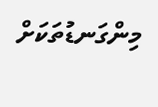މިންގަނޑުތަކަށް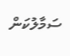ސަމާލުކަން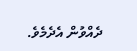ދެއްވުން އެދެމެވެ.